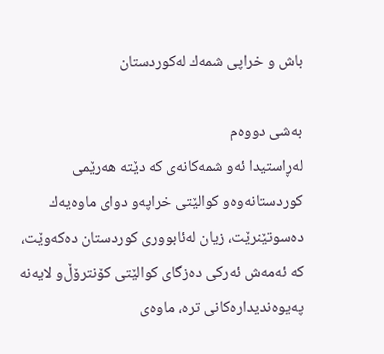باش و خراپی‌ شمه‌ك له‌كوردستان ‌

به‌شی‌ دووه‌م
له‌ڕاستیدا ئه‌و شمه‌كانه‌ی‌ كه‌ دێته‌ هه‌رێمی‌ كوردستانه‌وه‌و كوالێتی‌ خراپه‌و دوای‌ ماوه‌یه‌ك ده‌سوتێنرێت، زیان له‌ئابووری‌ كوردستان ده‌كه‌وێت، كه‌ ئه‌مه‌ش ئه‌ركی‌ ده‌زگای‌ كوالێتی‌ كۆنترۆڵ‌و لایه‌نه‌ په‌یوه‌ندیداره‌كانی‌ تره‌، ماوه‌ی‌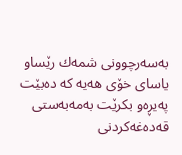به‌سه‌رچوونی‌ شمه‌ك رێساو یاسای‌ خۆی‌ هه‌یه‌ كه‌ ده‌بێت په‌یڕه‌و بكرێت به‌مه‌به‌ستی‌ قه‌ده‌غه‌كردنی‌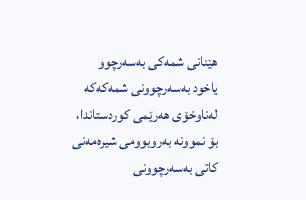هێنانی‌ شمه‌كی‌ به‌سه‌رچوو یاخود به‌سه‌رچوونی‌ شمه‌كه‌كه‌ له‌ناوخۆی‌ هه‌رێمی‌ كوردستاندا، بۆ نموونه‌ به‌روبوومی‌ شیره‌مه‌نی‌ كاتی‌ به‌سه‌رچوونی‌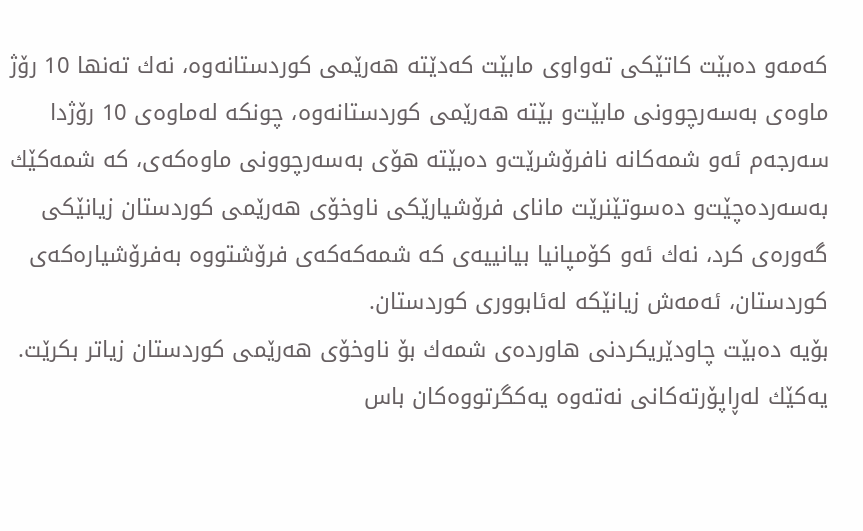كه‌مه‌‌و ده‌بێت كاتێكی‌ ته‌واوی‌ مابێت كه‌دێته‌ هه‌رێمی‌ كوردستانه‌وه‌، نه‌ك ته‌نها 10 رۆژ ماوه‌ی‌ به‌سه‌رچوونی‌ مابێت‌و بێته‌ هه‌رێمی‌ كوردستانه‌وه‌، چونكه‌ له‌ماوه‌ی‌ 10 رۆژدا سه‌رجه‌م ئه‌و شمه‌كانه‌ نافرۆشرێت‌و ده‌بێته‌ هۆی‌ به‌سه‌رچوونی‌ ماوه‌كه‌ی‌، كه‌ شمه‌كێك به‌سه‌رده‌چێت‌و ده‌سوتێنرێت مانای‌ فرۆشیارێكی‌ ناوخۆی‌ هه‌رێمی‌ كوردستان زیانێكی‌ گه‌وره‌ی‌ كرد، نه‌ك ئه‌و كۆمپانیا بیانییه‌ی‌ كه‌ شمه‌كه‌كه‌ی‌ فرۆشتووه‌ به‌فرۆشیاره‌كه‌ی‌ كوردستان، ئه‌مه‌ش زیانێكه‌ له‌ئابووری‌ كوردستان.
بۆیه‌ ده‌بێت چاودێریكردنی‌ هاورده‌ی‌ شمه‌ك بۆ ناوخۆی‌ هه‌رێمی‌ كوردستان زیاتر بكرێت. یه‌كێك له‌ڕاپۆرته‌كانی‌ نه‌ته‌وه‌ یه‌كگرتووه‌كان باس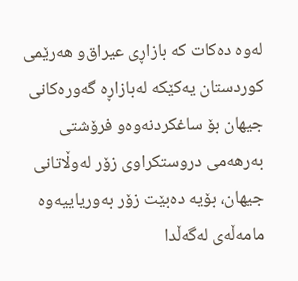له‌وه‌ ده‌كات كه‌ بازاڕی‌ عیراق‌و هه‌رێمی‌ كوردستان یه‌كێكه‌ له‌بازاڕه‌ گه‌وره‌كانی‌ جیهان بۆ ساغكردنه‌وه‌و فرۆشتی‌ به‌رهه‌می‌ دروستكراوی‌ زۆر له‌وڵاتانی‌ جیهان، بۆیه‌ ده‌بێت زۆر به‌وریاییه‌وه‌ مامه‌ڵه‌ی‌ له‌گه‌ڵدا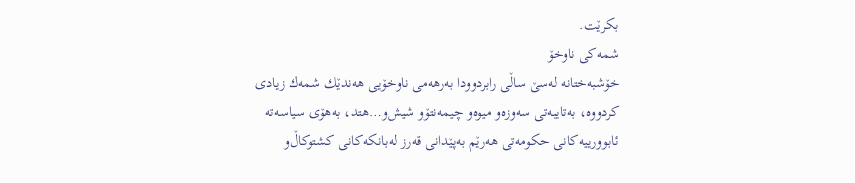بكرێت.
شمه‌كی‌ ناوخۆ
خۆشبه‌ختانه‌ له‌سێ ساڵی‌ رابردوودا به‌رهه‌می‌ ناوخۆیی‌ هه‌ندێك شمه‌ك زیادی‌ كردووه‌، به‌تایبه‌تی‌ سه‌وزه‌و میوه‌و چیمه‌نتۆو شیش‌و…هتد، به‌هۆی سیاسه‌ته‌ ئابوورییه‌كانی‌ حكومه‌تی‌ هه‌رێم به‌پێدانی‌ قه‌رز له‌بانكه‌كانی‌ كشتوكاڵ‌و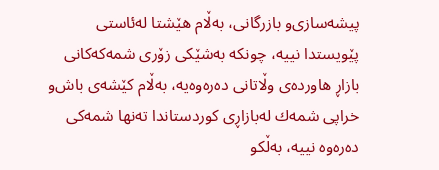پیشه‌سازی‌‌و بازرگانی‌، به‌ڵام هێشتا له‌ئاستی‌ پێویستدا نییه‌، چونكه‌ به‌شێكی‌ زۆری‌ شمه‌كه‌كانی‌ بازاڕ هاورده‌ی‌ وڵاتانی‌ ده‌ره‌وه‌یه‌، به‌ڵام كێشه‌ی‌ باش‌و خراپی‌ شمه‌ك له‌بازاڕی‌ كوردستاندا ته‌نها شمه‌كی‌ ده‌ره‌وه‌ نییه‌، به‌ڵكو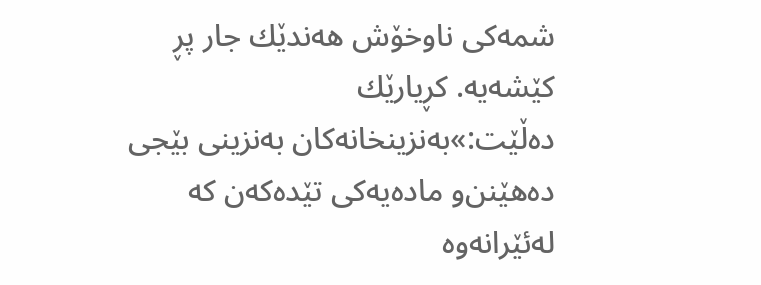شمه‌كی‌ ناوخۆش هه‌ندێك جار پڕ كێشه‌یه‌. كڕیارێك ده‌ڵێت:»به‌نزینخانه‌كان به‌نزینی‌ بێجی‌ ده‌هێنن‌و ماده‌یه‌كی‌ تێده‌كه‌ن كه‌ له‌ئێرانه‌وه‌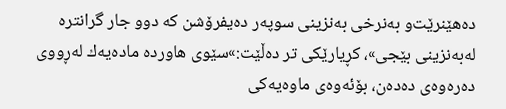ده‌هێنرێت‌و به‌نرخی‌ به‌نزینی‌ سوپه‌ر ده‌یفرۆشن كه‌ دوو جار گرانتره‌ له‌به‌نزینی‌ بێجی‌»، كڕیارێكی‌ تر ده‌ڵێت:»سێوی‌ هاورده‌ ماده‌یه‌ك له‌ڕووی‌ ده‌ره‌وه‌ی‌ ده‌ده‌ن، بۆئه‌وه‌ی‌ ماوه‌یه‌كی‌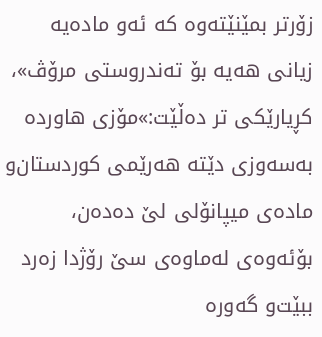زۆرتر بمێنێته‌وه‌ كه‌ ئه‌و ماده‌یه‌ زیانی‌ هه‌یه‌ بۆ ته‌ندروستی‌ مرۆڤ»، كڕیارێكی‌ تر ده‌ڵێت:»مۆزی‌ هاورده‌ به‌سه‌وزی‌ دێته‌ هه‌رێمی‌ كوردستان‌و ماده‌ی‌ میپانۆلی‌ لێ ده‌ده‌ن، بۆئه‌وه‌ی‌ له‌ماوه‌ی‌ سێ رۆژدا زه‌رد ببێت‌و گه‌وره‌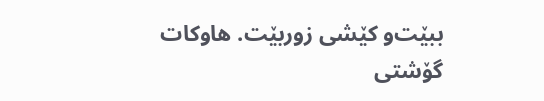ببێت‌و كێشی‌ زوربێت. هاوكات گۆشتی‌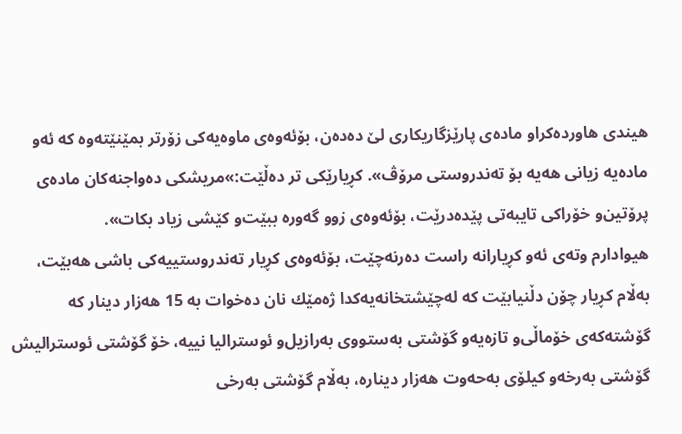هیندی‌ هاورده‌كراو ماده‌ی‌ پارێزگاریكاری‌ لێ ده‌ده‌ن، بۆئه‌وه‌ی‌ ماوه‌یه‌كی‌ زۆرتر بمێنێته‌وه‌ كه‌ ئه‌و ماده‌یه‌ زیانی‌ هه‌یه‌ بۆ ته‌ندروستی‌ مرۆڤ». كڕیارێكی‌ تر ده‌ڵێت:»مریشكی‌ ده‌واجنه‌كان ماده‌ی‌ پرۆتین‌و خۆراكی‌ تایبه‌تی‌ پێده‌درێت، بۆئه‌وه‌ی‌ زوو گه‌وره‌ ببێت‌و كێشی‌ زیاد بكات».
هیوادارم وته‌ی ئه‌و كڕیارانه‌ راست ده‌رنه‌چێت، بۆئه‌وه‌ی‌ كڕیار ته‌ندروستییه‌كی‌ باشی‌ هه‌بێت، به‌ڵام كڕیار چۆن دڵنیابێت كه‌ له‌چێشتخانه‌یه‌كدا ژه‌مێك نان ده‌خوات به‌ 15 هه‌زار دینار كه‌ گۆشته‌كه‌ی‌ خۆماڵی‌‌و تازه‌یه‌و گۆشتی‌ به‌ستووی‌ به‌رازیل‌و ئوسترالیا نییه‌، خۆ گۆشتی‌ ئوسترالیش گۆشتی‌ به‌رخه‌‌و كیلۆی‌ به‌حه‌وت هه‌زار دیناره‌، به‌ڵام گۆشتی‌ به‌رخی‌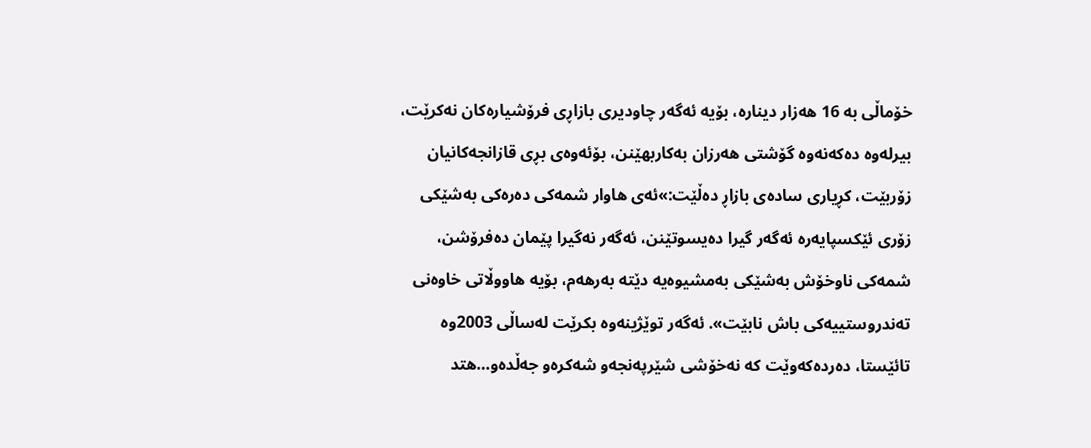خۆماڵی‌ به‌ 16 هه‌زار دیناره‌، بۆیه‌ ئه‌گه‌ر چاودیری‌ بازاڕی‌ فرۆشیاره‌كان نه‌كرێت، بیرله‌وه‌ ده‌كه‌نه‌وه‌ گۆشتی‌ هه‌رزان به‌كاربهێنن، بۆئه‌وه‌ی‌ بڕی قازانجه‌كانیان زۆربێت، كڕیاری‌ ساده‌ی‌ بازاڕ ده‌ڵێت:»ئه‌ی‌ هاوار شمه‌كی‌ ده‌ره‌كی‌ به‌شێكی‌ زۆری‌ ئێكسپایه‌ره‌ ئه‌گه‌ر گیرا ده‌یسوتێنن، ئه‌گه‌ر نه‌گیرا پێمان ده‌فرۆشن، شمه‌كی‌ ناوخۆش به‌شێكی‌ به‌مشیوه‌یه‌ دێته‌ به‌رهه‌م، بۆیه‌ هاووڵاتی‌ خاوه‌نی‌ ته‌ندروستییه‌كی‌ باش نابێت». ئه‌گه‌ر توێژینه‌وه‌ بكرێت له‌ساڵی‌ 2003وه‌ تائێستا، ده‌رده‌كه‌وێت كه‌ نه‌خۆشی‌ شێرپه‌نجه‌و شه‌كره‌و جه‌ڵده‌و…هتد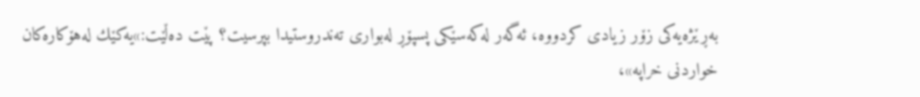به‌ڕێژه‌یه‌كی‌ زۆر زیادی‌ كردووه‌، ئه‌گه‌ر له‌كه‌سێكی‌ پسپۆڕ له‌بواری‌ ته‌ندروستیدا بپرسیت؟ پێت ده‌ڵێت:»یه‌كێك له‌هۆكاره‌كان خواردنی‌ خراپه‌»،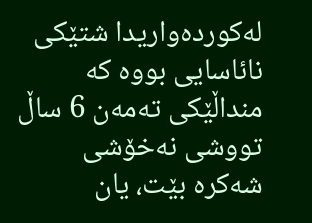له‌كورده‌واریدا شتێكی‌ نائاسایی‌ بووه‌ كه‌ منداڵێكی‌ ته‌مه‌ن 6 ساڵ تووشی‌ نه‌خۆشی‌ شه‌كره‌ بێت، یان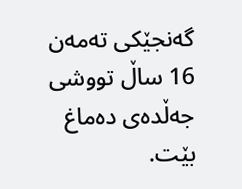گه‌نجێكی‌ ته‌مه‌ن 16 ساڵ تووشی‌ جه‌ڵده‌ی‌ ده‌ماغ بێت.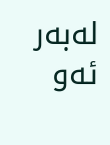له‌به‌ر ئه‌و